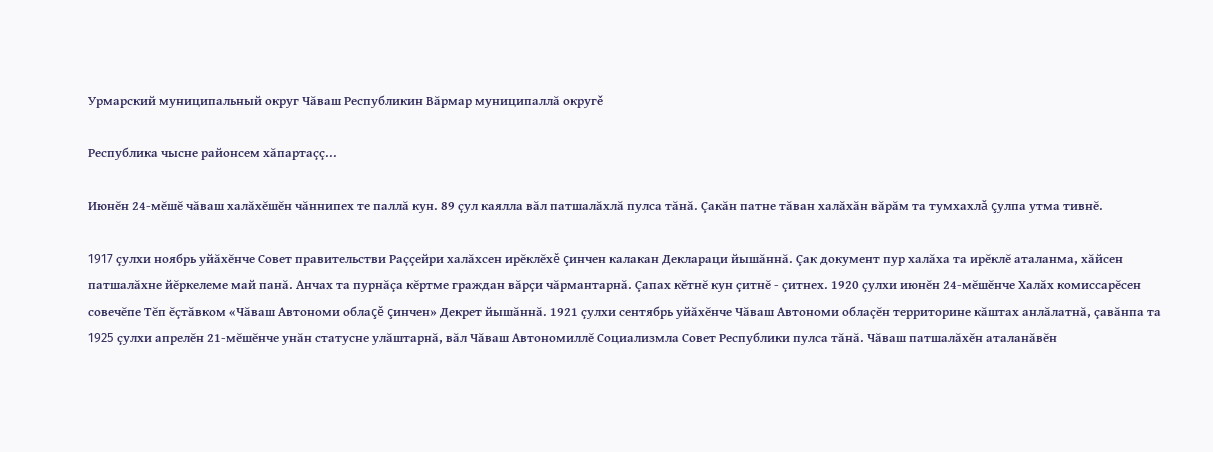Урмарский муниципальный округ Чăваш Республикин Вăрмар муниципаллă округě

Республика чысне районсем хăпартаçç...

Июнĕн 24-мĕшĕ чăваш халăхĕшĕн чăннипех те паллă кун. 89 çул каялла вăл патшалăхлă пулса тăнă. Çакăн патне тăван халăхăн вăрăм та тумхахлă çулпа утма тивнĕ.

1917 çулхи ноябрь уйăхĕнче Совет правительстви Раççейри халăхсен ирĕклĕхĕ çинчен калакан Деклараци йышăннă. Çак документ пур халăха та ирĕклĕ аталанма, хăйсен патшалăхне йĕркелеме май панă. Анчах та пурнăçа кĕртме граждан вăрçи чăрмантарнă. Çапах кĕтнĕ кун çитнĕ - çитнех. 1920 çулхи июнĕн 24-мĕшĕнче Халăх комиссарĕсен совечĕпе Тĕп ĕçтăвком «Чăваш Автономи облаçĕ çинчен» Декрет йышăннă. 1921 çулхи сентябрь уйăхĕнче Чăваш Автономи облаçĕн территорине кăштах анлăлатнă, çавăнпа та 1925 çулхи апрелĕн 21-мĕшĕнче унăн статусне улăштарнă, вăл Чăваш Автономиллĕ Социализмла Совет Республики пулса тăнă. Чăваш патшалăхĕн аталанăвĕн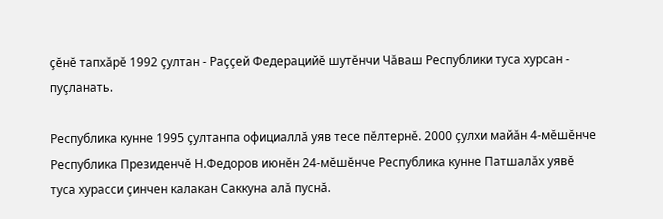çĕнĕ тапхăрĕ 1992 çултан - Раççей Федерацийĕ шутĕнчи Чăваш Республики туса хурсан - пуçланать.

Республика кунне 1995 çултанпа официаллă уяв тесе пĕлтернĕ. 2000 çулхи майăн 4-мĕшĕнче Республика Президенчĕ Н.Федоров июнĕн 24-мĕшĕнче Республика кунне Патшалăх уявĕ туса хурасси çинчен калакан Саккуна алă пуснă.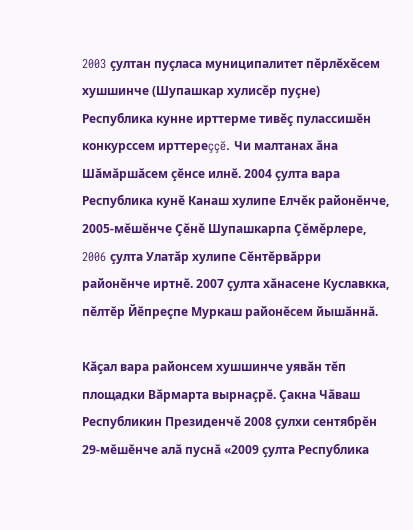2003 çултан пуçласа муниципалитет пĕрлĕхĕсем хушшинче (Шупашкар хулисĕр пуçне) Республика кунне ирттерме тивĕç пулассишĕн конкурссем ирттереççĕ. Чи малтанах ăна Шăмăршăсем çĕнсе илнĕ. 2004 çулта вара Республика кунĕ Канаш хулипе Елчĕк районĕнче, 2005-мĕшĕнче Çĕнĕ Шупашкарпа Çĕмĕрлере, 2006 çулта Улатăр хулипе Сĕнтĕрвăрри районĕнче иртнĕ. 2007 çулта хăнасене Куславкка, пĕлтĕр Йĕпреçпе Муркаш районĕсем йышăннă.

Кăçал вара районсем хушшинче уявăн тĕп площадки Вăрмарта вырнаçрĕ. Çакна Чăваш Республикин Президенчĕ 2008 çулхи сентябрĕн 29-мĕшĕнче алă пуснă «2009 çулта Республика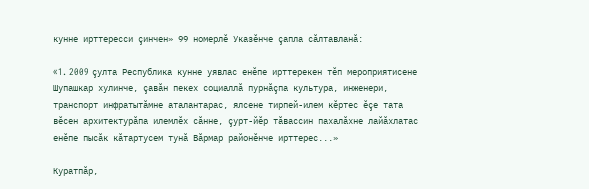кунне ирттересси çинчен» 99 номерлĕ Указĕнче çапла сăлтавланă:

«1. 2009 çулта Республика кунне уявлас енĕпе ирттерекен тĕп мероприятисене Шупашкар хулинче, çавăн пекех социаллă пурнăçпа культура, инженери, транспорт инфратытăмне аталантарас, ялсене тирпей-илем кĕртес ĕçе тата вĕсен архитектурăпа илемлĕх сăнне, çурт-йĕр тăвассин пахалăхне лайăхлатас енĕпе пысăк кăтартусем тунă Вăрмар районĕнче ирттерес...»

Куратпăр,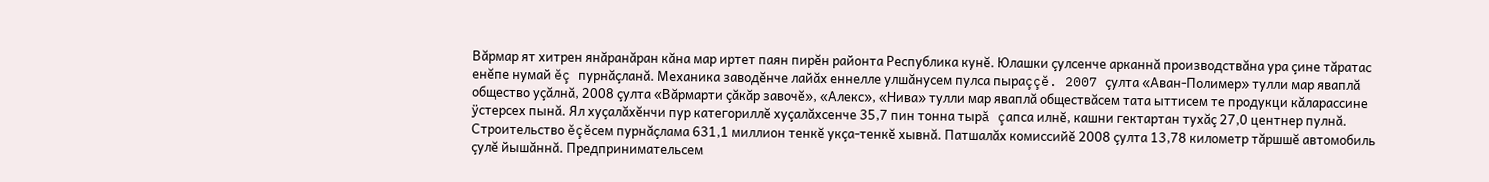Вăрмар ят хитрен янăранăран кăна мар иртет паян пирĕн районта Республика кунĕ. Юлашки çулсенче арканнă производствăна ура çине тăратас енĕпе нумай ĕç пурнăçланă. Механика заводĕнче лайăх еннелле улшăнусем пулса пыраççĕ. 2007 çулта «Аван-Полимер» тулли мар яваплă общество уçăлнă, 2008 çулта «Вăрмарти çăкăр завочĕ», «Алекс», «Нива» тулли мар яваплă обществăсем тата ыттисем те продукци кăларассине ÿстерсех пынă. Ял хуçалăхĕнчи пур категориллĕ хуçалăхсенче 35,7 пин тонна тырă çапса илнĕ, кашни гектартан тухăç 27,0 центнер пулнă. Строительство ĕçĕсем пурнăçлама 631,1 миллион тенкĕ укçа-тенкĕ хывнă. Патшалăх комиссийĕ 2008 çулта 13,78 километр тăршшĕ автомобиль çулĕ йышăннă. Предпринимательсем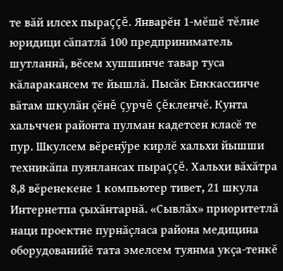те вăй илсех пыраççĕ. Январĕн 1-мĕшĕ тĕлне юридици сăпатлă 100 предприниматель шутланнă, вĕсем хушшинче тавар туса кăларакансем те йышлă. Пысăк Енккассинче вăтам шкулăн çĕнĕ çурчĕ çĕкленчĕ. Кунта хальччен районта пулман кадетсен класĕ те пур. Шкулсем вĕренÿре кирлĕ хальхи йышши техникăпа пуянлансах пыраççĕ. Хальхи вăхăтра 8,8 вĕренекене 1 компьютер тивет, 21 шкула Интернетпа çыхăнтарнă. «Сывлăх» приоритетлă наци проектне пурнăçласа района медицина оборудованийĕ тата эмелсем туянма укçа-тенкĕ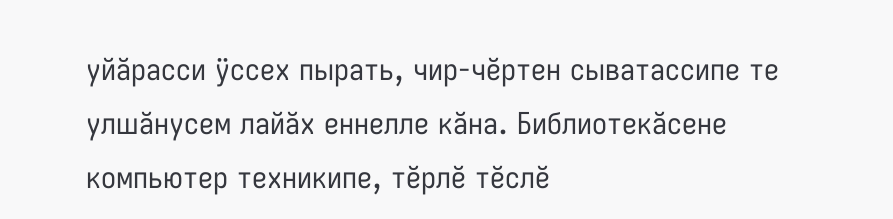уйăрасси ÿссех пырать, чир-чĕртен сыватассипе те улшăнусем лайăх еннелле кăна. Библиотекăсене компьютер техникипе, тĕрлĕ тĕслĕ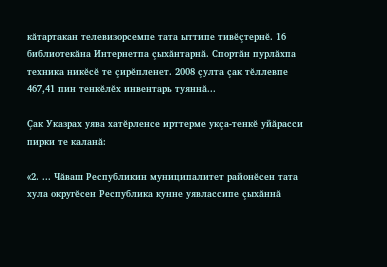кăтартакан телевизорсемпе тата ыттипе тивĕçтернĕ. 16 библиотекăна Интернетпа çыхăнтарнă. Спортăн пурлăхпа техника никĕсĕ те çирĕпленет. 2008 çулта çак тĕллевпе 467,41 пин тенкĕлĕх инвентарь туяннă...

Çак Указрах уява хатĕрленсе ирттерме укçа-тенкĕ уйăрасси пирки те каланă:

«2. ... Чăваш Республикин муниципалитет районĕсен тата хула округĕсен Республика кунне уявлассипе çыхăннă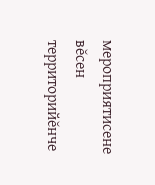мероприятисене вĕсен территорийĕнче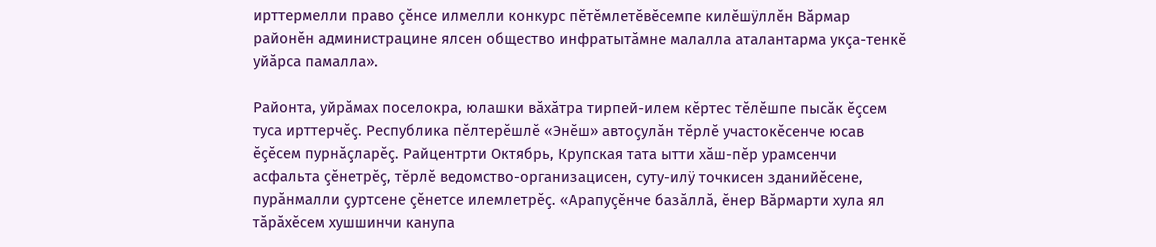ирттермелли право çĕнсе илмелли конкурс пĕтĕмлетĕвĕсемпе килĕшÿллĕн Вăрмар районĕн администрацине ялсен общество инфратытăмне малалла аталантарма укçа-тенкĕ уйăрса памалла».

Районта, уйрăмах поселокра, юлашки вăхăтра тирпей-илем кĕртес тĕлĕшпе пысăк ĕçсем туса ирттерчĕç. Республика пĕлтерĕшлĕ «Энĕш» автоçулăн тĕрлĕ участокĕсенче юсав ĕçĕсем пурнăçларĕç. Райцентрти Октябрь, Крупская тата ытти хăш-пĕр урамсенчи асфальта çĕнетрĕç, тĕрлĕ ведомство-организацисен, суту-илÿ точкисен зданийĕсене, пурăнмалли çуртсене çĕнетсе илемлетрĕç. «Арапуçĕнче базăллă, ĕнер Вăрмарти хула ял тăрăхĕсем хушшинчи канупа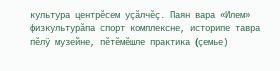культура центрĕсем уçăлчĕç. Паян вара «Илем» физкультурăпа спорт комплексне, историпе тавра пĕлÿ музейне, пĕтĕмĕшле практика (çемье)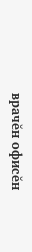врачĕн офисĕн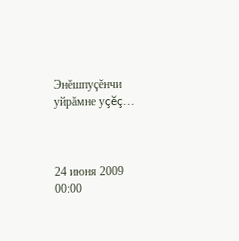Энĕшпуçĕнчи уйрăмне уçĕç...



24 июня 2009
00:00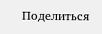Поделиться